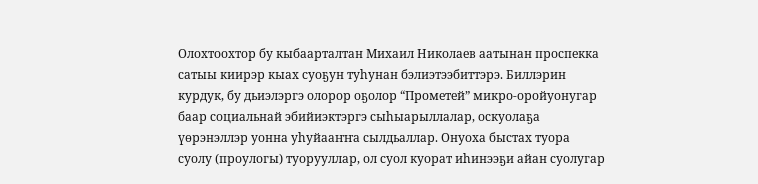Олохтоохтор бу кыбаарталтан Михаил Николаев аатынан проспекка сатыы киирэр кыах суоҕун туһунан бэлиэтээбиттэрэ. Биллэрин курдук, бу дьиэлэргэ олорор оҕолор “Прометей” микро-оройуонугар баар социальнай эбийиэктэргэ сыһыарыллалар, оскуолаҕа үөрэнэллэр уонна уһуйааҥҥа сылдьаллар. Онуоха быстах туора суолу (проулогы) туорууллар, ол суол куорат иһинээҕи айан суолугар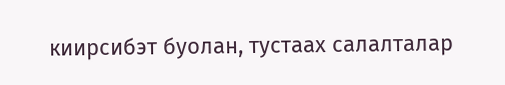киирсибэт буолан, тустаах салалталар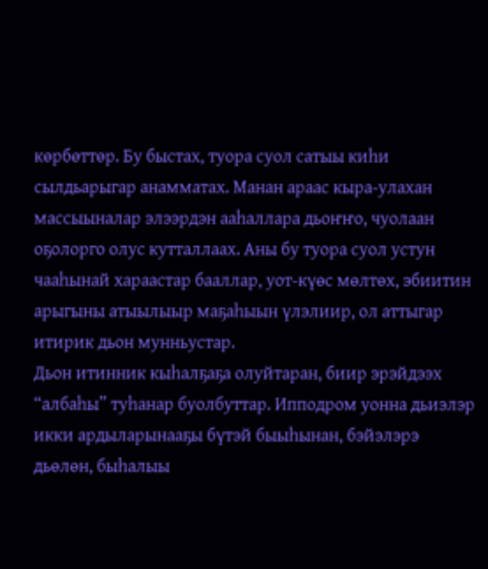көрбөттөр. Бу быстах, туора суол сатыы киһи сылдьарыгар анамматах. Манан араас кыра-улахан массыыналар элээрдэн ааһаллара дьоҥҥо, чуолаан оҕолорго олус кутталлаах. Аны бу туора суол устун чааһынай хараастар бааллар, уот-күөс мөлтөх, эбиитин арыгыны атыылыыр маҕаһыын үлэлиир, ол аттыгар итирик дьон мунньустар.
Дьон итинник кыһалҕаҕа олуйтаран, биир эрэйдээх “албаһы” туһанар буолбуттар. Ипподром уонна дьиэлэр икки ардыларынааҕы бүтэй быыһынан, бэйэлэрэ дьөлөн, быһалыы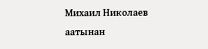Михаил Николаев аатынан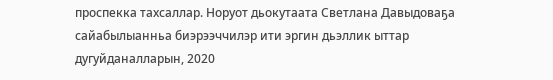проспекка тахсаллар. Норуот дьокутаата Светлана Давыдоваҕа сайабылыанньа биэрээччилэр ити эргин дьэллик ыттар дугуйданалларын, 2020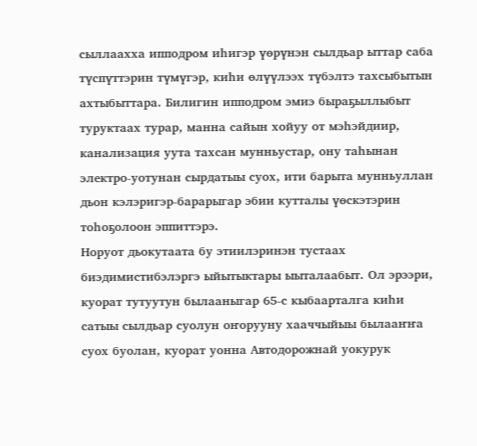сыллаахха ипподром иһигэр үөрүнэн сылдьар ыттар саба түспүттэрин түмүгэр, киһи өлүүлээх түбэлтэ тахсыбытын ахтыбыттара. Билигин ипподром эмиэ быраҕыллыбыт туруктаах турар, манна сайын хойуу от мэһэйдиир, канализация уута тахсан мунньустар, ону таһынан электро-уотунан сырдатыы суох, ити барыта мунньуллан дьон кэлэригэр-барарыгар эбии кутталы үөскэтэрин тоһоҕолоон эппиттэрэ.
Норуот дьокутаата бу этиилэринэн тустаах биэдимистибэлэргэ ыйытыктары ыыталаабыт. Ол эрээри, куорат тутуутун былааныгар 65-с кыбаарталга киһи сатыы сылдьар суолун оҥорууну хааччыйыы былааҥҥа суох буолан, куорат уонна Автодорожнай уокурук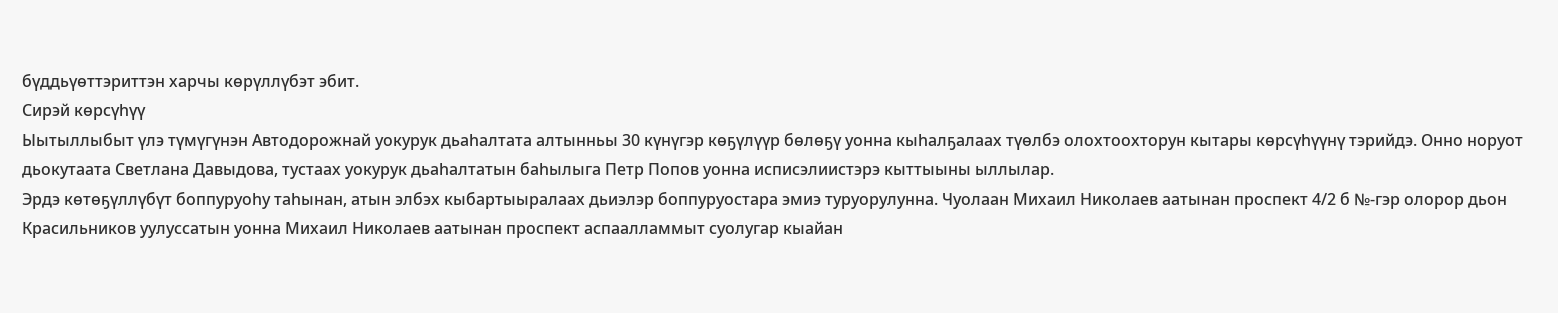бүддьүөттэриттэн харчы көрүллүбэт эбит.
Сирэй көрсүһүү
Ыытыллыбыт үлэ түмүгүнэн Автодорожнай уокурук дьаһалтата алтынньы 30 күнүгэр көҕүлүүр бөлөҕү уонна кыһалҕалаах түөлбэ олохтоохторун кытары көрсүһүүнү тэрийдэ. Онно норуот дьокутаата Светлана Давыдова, тустаах уокурук дьаһалтатын баһылыга Петр Попов уонна исписэлиистэрэ кыттыыны ыллылар.
Эрдэ көтөҕүллүбүт боппуруоһу таһынан, атын элбэх кыбартыыралаах дьиэлэр боппуруостара эмиэ туруорулунна. Чуолаан Михаил Николаев аатынан проспект 4/2 б №-гэр олорор дьон Красильников уулуссатын уонна Михаил Николаев аатынан проспект аспаалламмыт суолугар кыайан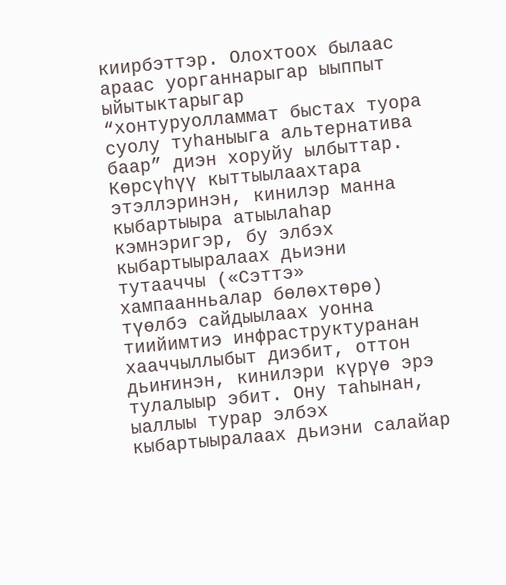киирбэттэр. Олохтоох былаас араас уорганнарыгар ыыппыт ыйытыктарыгар “хонтуруолламмат быстах туора суолу туһаныыга альтернатива баар” диэн хоруйу ылбыттар. Көрсүһүү кыттыылаахтара этэллэринэн, кинилэр манна кыбартыыра атыылаһар кэмнэригэр, бу элбэх кыбартыыралаах дьиэни тутааччы («Сэттэ» хампаанньалар бөлөхтөрө) түөлбэ сайдыылаах уонна тиийимтиэ инфраструктуранан хааччыллыбыт диэбит, оттон дьиҥинэн, кинилэри күрүө эрэ тулалыыр эбит. Ону таһынан, ыаллыы турар элбэх кыбартыыралаах дьиэни салайар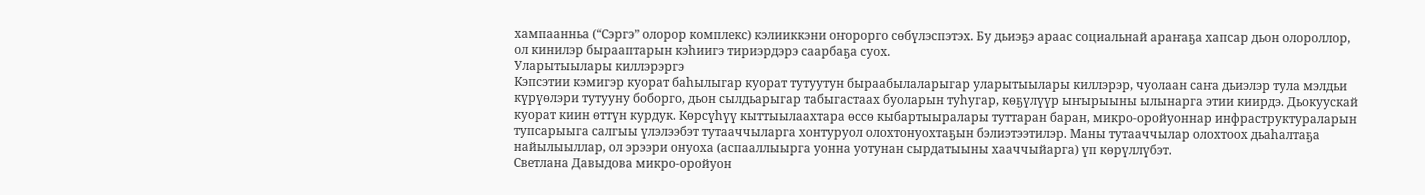хампаанньа (“Сэргэ” олорор комплекс) кэлииккэни оҥорорго сөбүлэспэтэх. Бу дьиэҕэ араас социальнай араҥаҕа хапсар дьон олороллор, ол кинилэр бырааптарын кэһиигэ тириэрдэрэ саарбаҕа суох.
Уларытыылары киллэрэргэ
Кэпсэтии кэмигэр куорат баһылыгар куорат тутуутун быраабылаларыгар уларытыылары киллэрэр, чуолаан саҥа дьиэлэр тула мэлдьи күрүөлэри тутууну боборго, дьон сылдьарыгар табыгастаах буоларын туһугар, көҕүлүүр ыҥырыыны ылынарга этии киирдэ. Дьокуускай куорат киин өттүн курдук. Көрсүһүү кыттыылаахтара өссө кыбартыыралары туттаран баран, микро-оройуоннар инфраструктураларын тупсарыыга салгыы үлэлээбэт тутааччыларга хонтуруол олохтонуохтаҕын бэлиэтээтилэр. Маны тутааччылар олохтоох дьаһалтаҕа найылыыллар, ол эрээри онуоха (аспааллыырга уонна уотунан сырдатыыны хааччыйарга) үп көрүллүбэт.
Светлана Давыдова микро-оройуон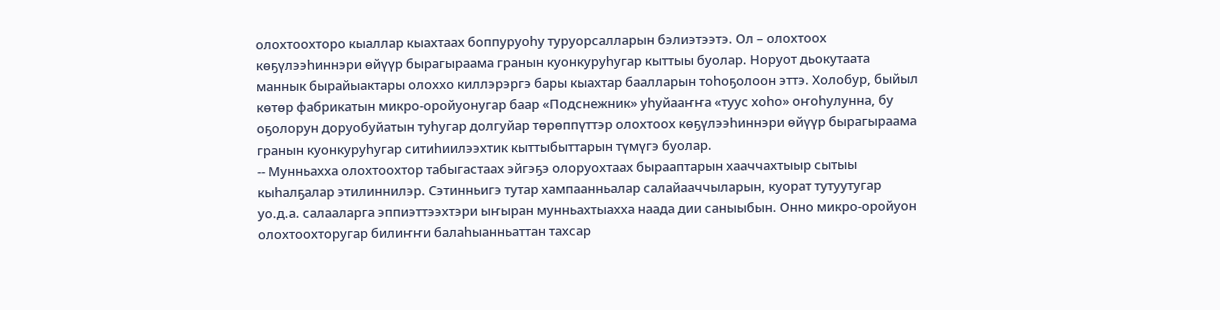олохтоохторо кыаллар кыахтаах боппуруоһу туруорсалларын бэлиэтээтэ. Ол – олохтоох көҕүлээһиннэри өйүүр бырагыраама гранын куонкуруһугар кыттыы буолар. Норуот дьокутаата маннык бырайыактары олоххо киллэрэргэ бары кыахтар баалларын тоһоҕолоон эттэ. Холобур, быйыл көтөр фабрикатын микро-оройуонугар баар «Подснежник» уһуйааҥҥа «туус хоһо» оҥоһулунна, бу оҕолорун доруобуйатын туһугар долгуйар төрөппүттэр олохтоох көҕүлээһиннэри өйүүр бырагыраама гранын куонкуруһугар ситиһиилээхтик кыттыбыттарын түмүгэ буолар.
-- Мунньахха олохтоохтор табыгастаах эйгэҕэ олоруохтаах бырааптарын хааччахтыыр сытыы кыһалҕалар этилиннилэр. Сэтинньигэ тутар хампаанньалар салайааччыларын, куорат тутуутугар уо.д.а. салааларга эппиэттээхтэри ыҥыран мунньахтыахха наада дии саныыбын. Онно микро-оройуон олохтоохторугар билиҥҥи балаһыанньаттан тахсар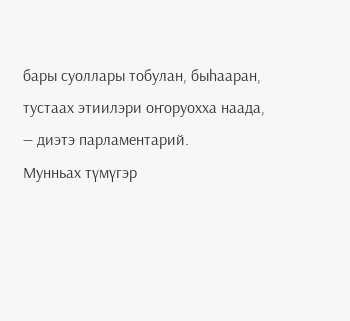бары суоллары тобулан, быһааран, тустаах этиилэри оҥоруохха наада, — диэтэ парламентарий.
Мунньах түмүгэр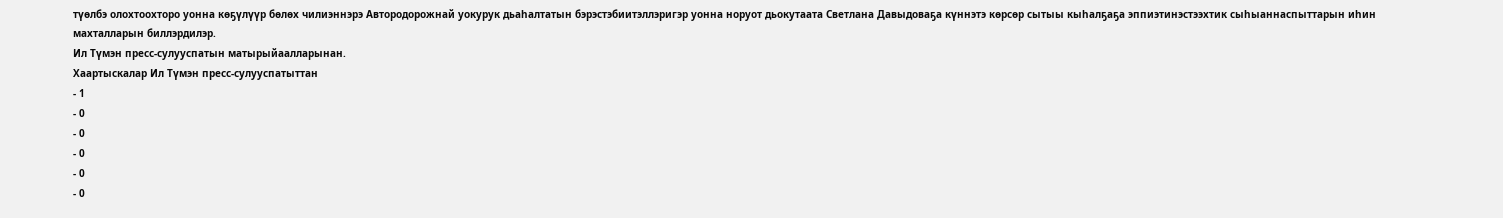түөлбэ олохтоохторо уонна көҕүлүүр бөлөх чилиэннэрэ Автородорожнай уокурук дьаһалтатын бэрэстэбиитэллэригэр уонна норуот дьокутаата Светлана Давыдоваҕа күннэтэ көрсөр сытыы кыһалҕаҕа эппиэтинэстээхтик сыһыаннаспыттарын иһин махталларын биллэрдилэр.
Ил Түмэн пресс-сулууспатын матырыйаалларынан.
Хаартыскалар Ил Түмэн пресс-сулууспатыттан
- 1
- 0
- 0
- 0
- 0
- 0